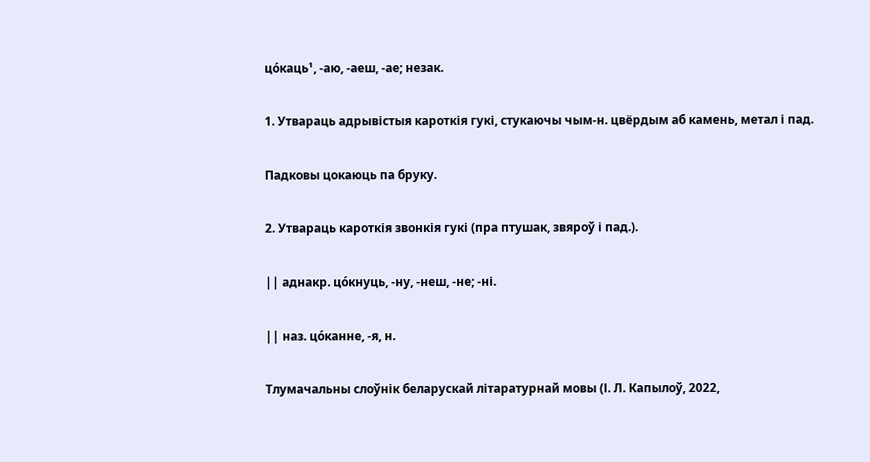цо́каць¹, -аю, -аеш, -ае; незак.

1. Утвараць адрывістыя кароткія гукі, стукаючы чым-н. цвёрдым аб камень, метал і пад.

Падковы цокаюць па бруку.

2. Утвараць кароткія звонкія гукі (пра птушак, звяроў і пад.).

|| аднакр. цо́кнуць, -ну, -неш, -не; -ні.

|| наз. цо́канне, -я, н.

Тлумачальны слоўнік беларускай літаратурнай мовы (І. Л. Капылоў, 2022,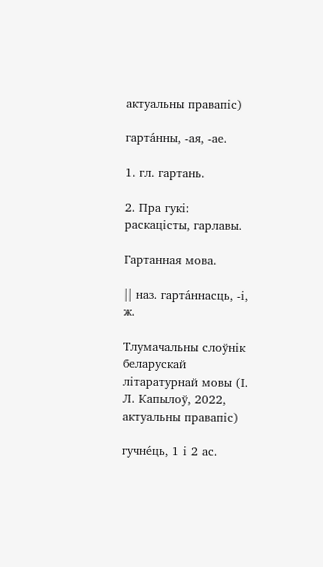актуальны правапіс)

гарта́нны, -ая, -ае.

1. гл. гартань.

2. Пра гукі: раскацісты, гарлавы.

Гартанная мова.

|| наз. гарта́ннасць, -і, ж.

Тлумачальны слоўнік беларускай літаратурнай мовы (І. Л. Капылоў, 2022, актуальны правапіс)

гучне́ць, 1 і 2 ас.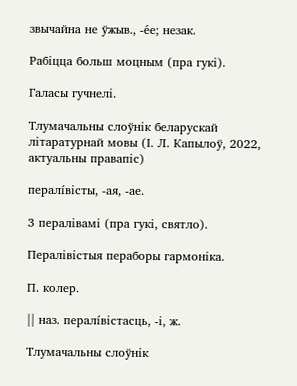звычайна не ўжыв., -е́е; незак.

Рабіцца больш моцным (пра гукі).

Галасы гучнелі.

Тлумачальны слоўнік беларускай літаратурнай мовы (І. Л. Капылоў, 2022, актуальны правапіс)

пералі́вісты, -ая, -ае.

3 пералівамі (пра гукі, святло).

Пералівістыя пераборы гармоніка.

П. колер.

|| наз. пералі́вістасць, -і, ж.

Тлумачальны слоўнік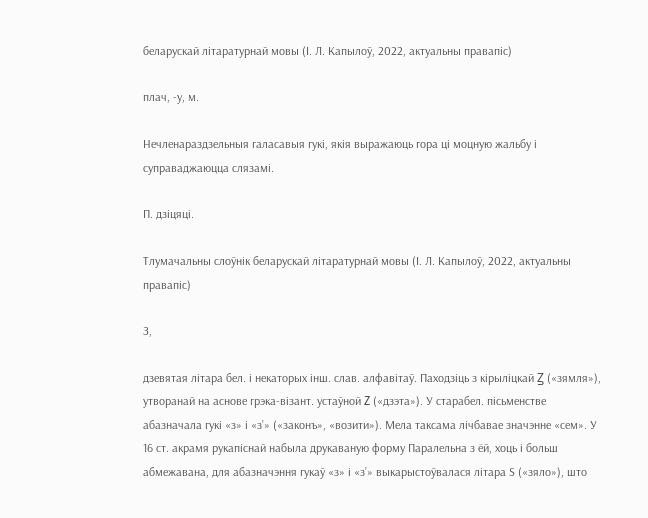беларускай літаратурнай мовы (І. Л. Капылоў, 2022, актуальны правапіс)

плач, -у, м.

Нечленараздзельныя галасавыя гукі, якія выражаюць гора ці моцную жальбу і суправаджаюцца слязамі.

П. дзіцяці.

Тлумачальны слоўнік беларускай літаратурнай мовы (І. Л. Капылоў, 2022, актуальны правапіс)

З,

дзевятая літара бел. і некаторых інш. слав. алфавітаў. Паходзіць з кірыліцкай Ꙁ («зямля»), утворанай на аснове грэка-візант. устаўной Ζ («дзэта»). У старабел. пісьменстве абазначала гукі «з» і «з’» («законъ», «возити»). Мела таксама лічбавае значэнне «сем». У 16 ст. акрамя рукапіснай набыла друкаваную форму Паралельна з ёй, хоць і больш абмежавана, для абазначэння гукаў «з» і «з’» выкарыстоўвалася літара Ѕ («зяло»), што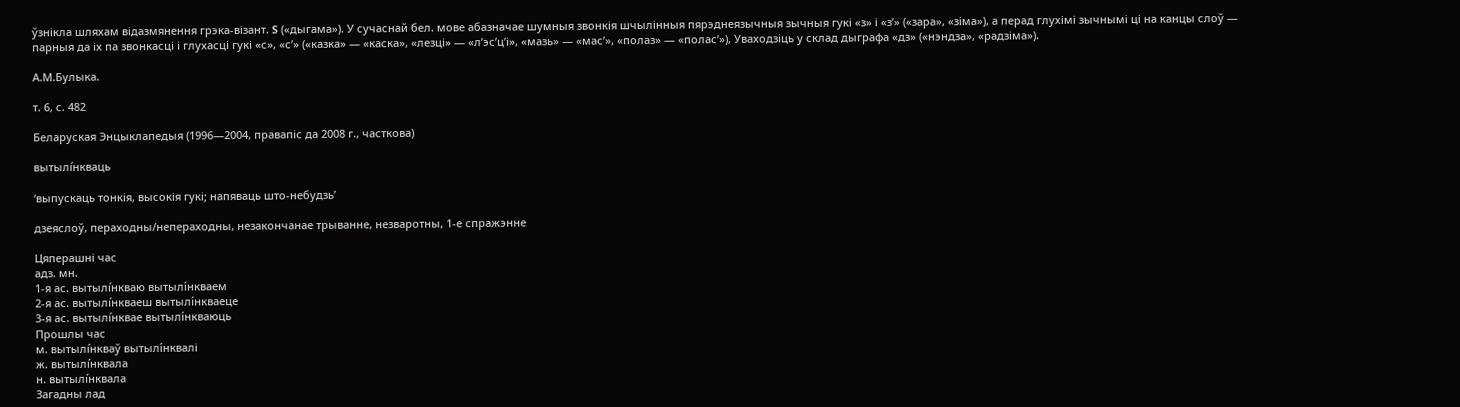ўзнікла шляхам відазмянення грэка-візант. S («дыгама»). У сучаснай бел. мове абазначае шумныя звонкія шчылінныя пярэднеязычныя зычныя гукі «з» і «з’» («зара», «зіма»), а перад глухімі зычнымі ці на канцы слоў — парныя да іх па звонкасці і глухасці гукі «с», «с’» («казка» — «каска», «лезці» — «л’эс’ц’і», «мазь» — «мас’», «полаз» — «полас’»), Уваходзіць у склад дыграфа «дз» («нэндза», «радзіма»).

А.М.Булыка.

т. 6, с. 482

Беларуская Энцыклапедыя (1996—2004, правапіс да 2008 г., часткова)

вытылі́нкваць

‘выпускаць тонкія, высокія гукі; напяваць што-небудзь’

дзеяслоў, пераходны/непераходны, незакончанае трыванне, незваротны, 1-е спражэнне

Цяперашні час
адз. мн.
1-я ас. вытылі́нкваю вытылі́нкваем
2-я ас. вытылі́нкваеш вытылі́нкваеце
3-я ас. вытылі́нквае вытылі́нкваюць
Прошлы час
м. вытылі́нкваў вытылі́нквалі
ж. вытылі́нквала
н. вытылі́нквала
Загадны лад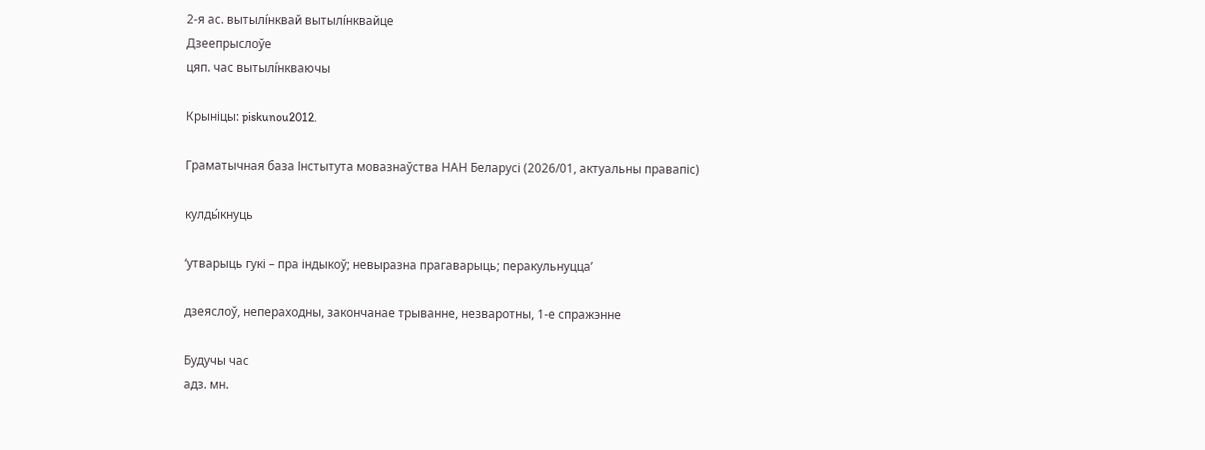2-я ас. вытылі́нквай вытылі́нквайце
Дзеепрыслоўе
цяп. час вытылі́нкваючы

Крыніцы: piskunou2012.

Граматычная база Інстытута мовазнаўства НАН Беларусі (2026/01, актуальны правапіс)

кулды́кнуць

‘утварыць гукі – пра індыкоў; невыразна прагаварыць; перакульнуцца’

дзеяслоў, непераходны, закончанае трыванне, незваротны, 1-е спражэнне

Будучы час
адз. мн.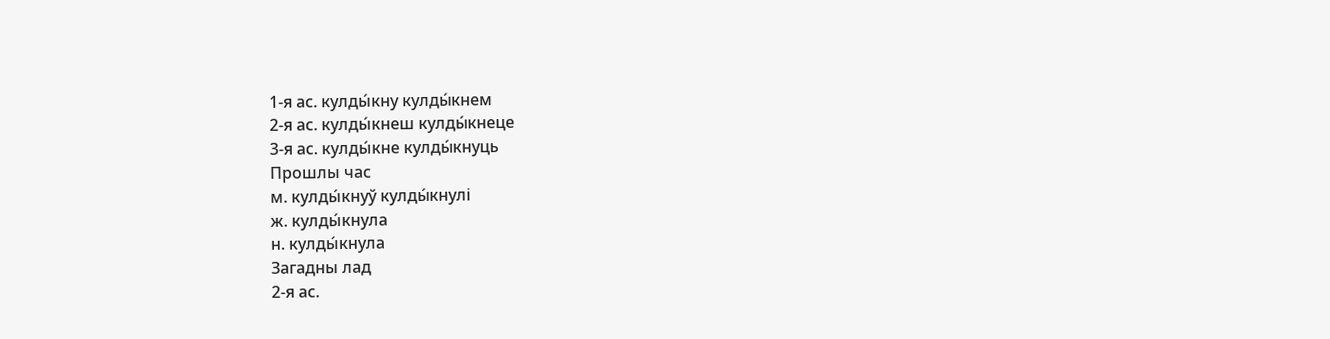1-я ас. кулды́кну кулды́кнем
2-я ас. кулды́кнеш кулды́кнеце
3-я ас. кулды́кне кулды́кнуць
Прошлы час
м. кулды́кнуў кулды́кнулі
ж. кулды́кнула
н. кулды́кнула
Загадны лад
2-я ас.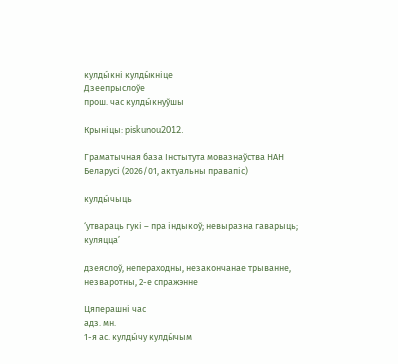кулды́кні кулды́кніце
Дзеепрыслоўе
прош. час кулды́кнуўшы

Крыніцы: piskunou2012.

Граматычная база Інстытута мовазнаўства НАН Беларусі (2026/01, актуальны правапіс)

кулды́чыць

‘утвараць гукі – пра індыкоў; невыразна гаварыць; куляцца’

дзеяслоў, непераходны, незакончанае трыванне, незваротны, 2-е спражэнне

Цяперашні час
адз. мн.
1-я ас. кулды́чу кулды́чым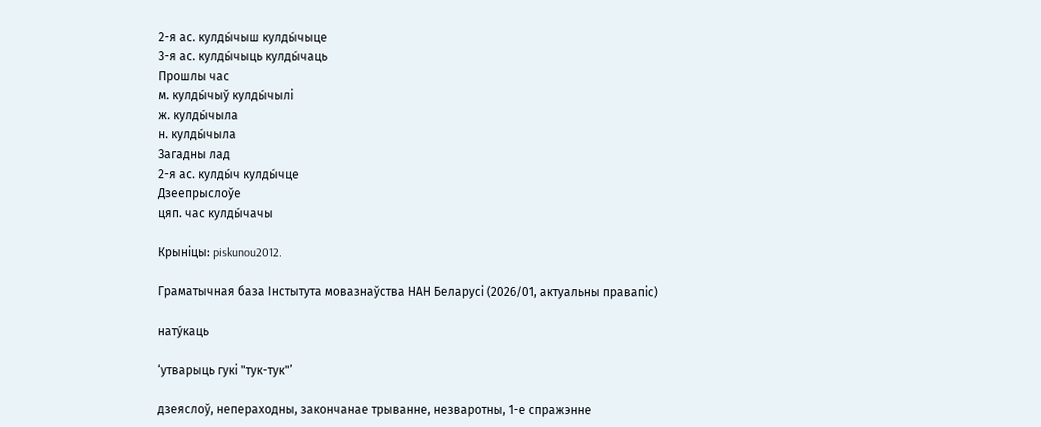2-я ас. кулды́чыш кулды́чыце
3-я ас. кулды́чыць кулды́чаць
Прошлы час
м. кулды́чыў кулды́чылі
ж. кулды́чыла
н. кулды́чыла
Загадны лад
2-я ас. кулды́ч кулды́чце
Дзеепрыслоўе
цяп. час кулды́чачы

Крыніцы: piskunou2012.

Граматычная база Інстытута мовазнаўства НАН Беларусі (2026/01, актуальны правапіс)

нату́каць

‘утварыць гукі "тук-тук"’

дзеяслоў, непераходны, закончанае трыванне, незваротны, 1-е спражэнне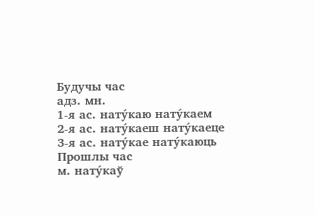Будучы час
адз. мн.
1-я ас. нату́каю нату́каем
2-я ас. нату́каеш нату́каеце
3-я ас. нату́кае нату́каюць
Прошлы час
м. нату́каў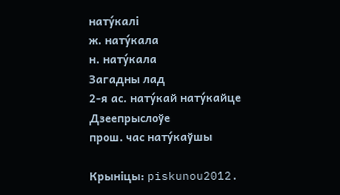нату́калі
ж. нату́кала
н. нату́кала
Загадны лад
2-я ас. нату́кай нату́кайце
Дзеепрыслоўе
прош. час нату́каўшы

Крыніцы: piskunou2012.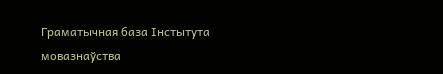Граматычная база Інстытута мовазнаўства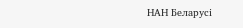НАН Беларусі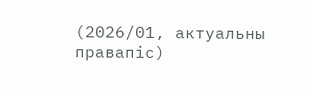(2026/01, актуальны правапіс)